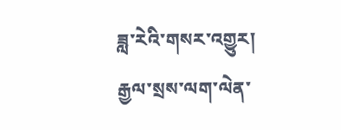ཟླ་རེའི་གསར་འགྱུར།
རྒྱལ་སྲས་ལག་ལེན་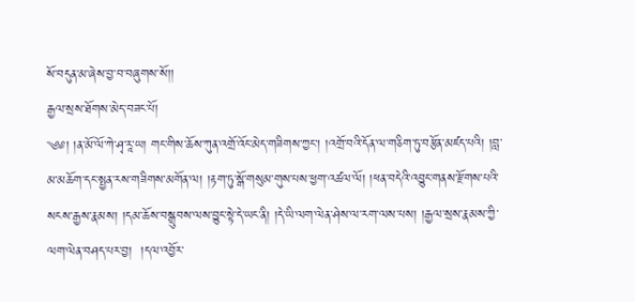སོ་བདུན་མ་ཞེས་བྱ་བ་བཞུགས་སོ།།
རྒྱལ་སྲས་ཐོགས་མེད་བཟང་པོ།
༄༅། །ན་མོ་ལོ་ཀེ་ཤྭ་རཱ་ཡ། གང་གིས་ཆོས་ཀུན་འགྲོ་འོང་མེད་གཟིགས་ཀྱང་། །འགྲོ་བའི་དོན་ལ་གཅིག་ཏུ་བརྩོན་མཛད་པའི། །བླ་མ་མཆོག་དང་སྤྱན་རས་གཟིགས་མགོན་ལ། །རྟག་ཏུ་སྒོ་གསུམ་གུས་པས་ཕྱག་འཚལ་ལོ། །ཕན་བདེའི་འབྱུང་གནས་རྫོགས་པའི་སངས་རྒྱས་རྣམས། །དམ་ཆོས་བསྒྲུབས་ལས་བྱུང་སྟེ་དེ་ཡང་ནི། །དེ་ཡི་ལག་ལེན་ཤེས་ལ་རག་ལས་པས། །རྒྱལ་སྲས་རྣམས་ཀྱི་ལག་ལེན་བཤད་པར་བྱ།  །དལ་འབྱོར་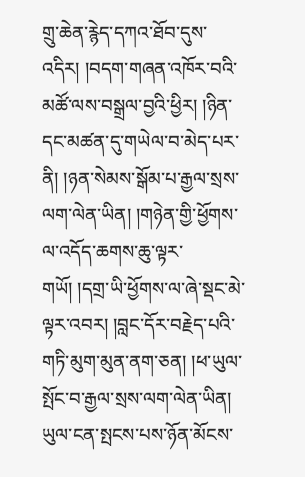གྲུ་ཆེན་རྙེད་དཀའ་ཐོབ་དུས་འདིར། །བདག་གཞན་འཁོར་བའི་མཚོ་ལས་བསྒྲལ་བྱའི་ཕྱིར། །ཉིན་དང་མཚན་དུ་གཡེལ་བ་མེད་པར་ནི། །ཉན་སེམས་སྒོམ་པ་རྒྱལ་སྲས་ལག་ལེན་ཡིན། །གཉེན་གྱི་ཕྱོགས་ལ་འདོད་ཆགས་ཆུ་ལྟར་གཡོ། །དགྲ་ཡི་ཕྱོགས་ལ་ཞེ་སྡང་མེ་ལྟར་འབར། །བླང་དོར་བརྗེད་པའི་གཏི་མུག་མུན་ནག་ཅན། །ཕ་ཡུལ་སྤོང་བ་རྒྱལ་སྲས་ལག་ལེན་ཡིན།  ཡུལ་ངན་སྤངས་པས་ཉོན་མོངས་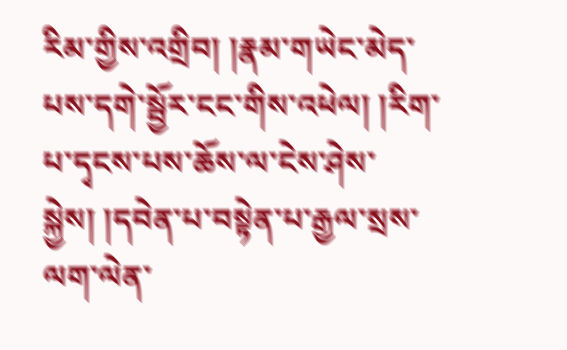རིམ་གྱིས་འགྲིབ། །རྣམ་གཡེང་མེད་པས་དགེ་སྦྱོར་ངང་གིས་འཕེལ། །རིག་པ་དྭངས་པས་ཆོས་ལ་ངེས་ཤེས་སྐྱེས། །དབེན་པ་བསྟེན་པ་རྒྱལ་སྲས་ལག་ལེན་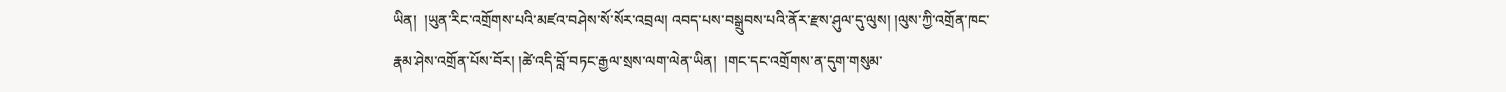ཡིན།  །ཡུན་རིང་འགྲོགས་པའི་མཛའ་བཤེས་སོ་སོར་འབྲལ། འབད་པས་བསྒྲུབས་པའི་ནོར་རྫས་ཤུལ་དུ་ལུས། །ལུས་ཀྱི་འགྲོན་ཁང་རྣམ་ཤེས་འགྲོན་པོས་བོར། །ཚེ་འདི་བློ་བཏང་རྒྱལ་སྲས་ལག་ལེན་ཡིན།  །གང་དང་འགྲོགས་ན་དུག་གསུམ་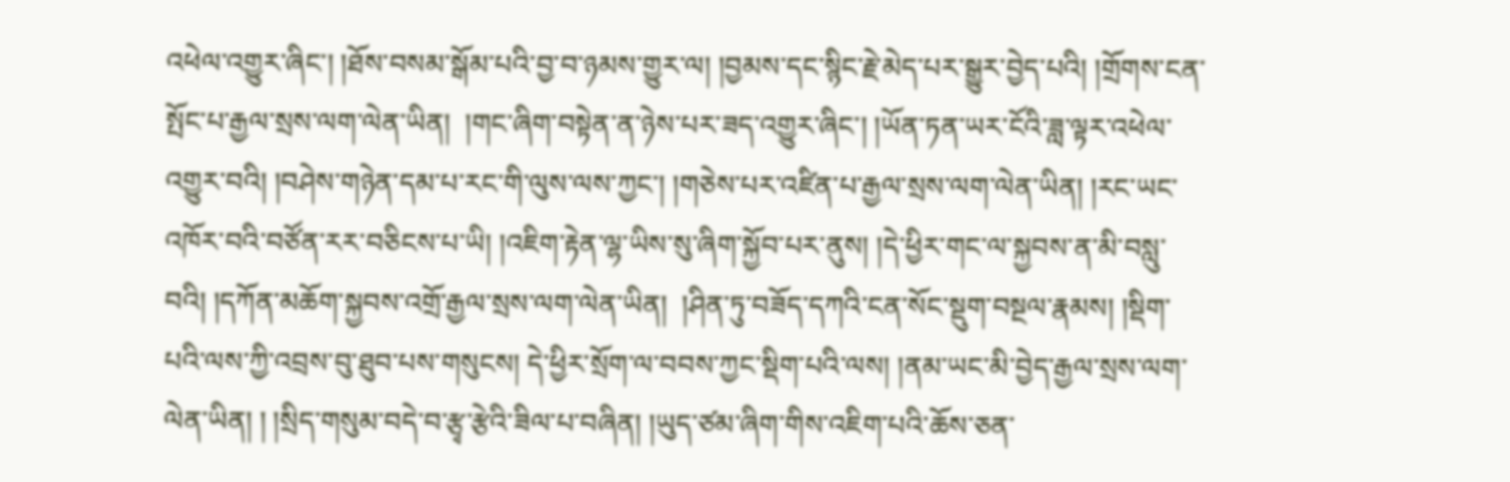འཕེལ་འགྱུར་ཞིང་། །ཐོས་བསམ་སྒོམ་པའི་བྱ་བ་ཉམས་གྱུར་ལ། །བྱམས་དང་སྙིང་རྗེ་མེད་པར་སྒྱུར་བྱེད་པའི། །གྲོགས་ངན་སྤོང་པ་རྒྱལ་སྲས་ལག་ལེན་ཡིན།  །གང་ཞིག་བསྟེན་ན་ཉེས་པར་ཟད་འགྱུར་ཞིང་། །ཡོན་ཏན་ཡར་ངོའི་ཟླ་ལྟར་འཕེལ་འགྱུར་བའི། །བཤེས་གཉེན་དམ་པ་རང་གི་ལུས་ལས་ཀྱང་། །གཅེས་པར་འཛིན་པ་རྒྱལ་སྲས་ལག་ལེན་ཡིན། །རང་ཡང་འཁོར་བའི་བཙོན་རར་བཅིངས་པ་ཡི། །འཇིག་རྟེན་ལྷ་ཡིས་སུ་ཞིག་སྐྱོབ་པར་ནུས། །དེ་ཕྱིར་གང་ལ་སྐྱབས་ན་མི་བསླུ་བའི། །དཀོན་མཆོག་སྐྱབས་འགྲོ་རྒྱལ་སྲས་ལག་ལེན་ཡིན།  །ཤིན་ཏུ་བཟོད་དཀའི་ངན་སོང་སྡུག་བསྔལ་རྣམས། །སྡིག་པའི་ལས་ཀྱི་འབྲས་བུ་ཐུབ་པས་གསུངས། དེ་ཕྱིར་སྲོག་ལ་བབས་ཀྱང་སྡིག་པའི་ལས། །ནམ་ཡང་མི་བྱེད་རྒྱལ་སྲས་ལག་ལེན་ཡིན། ། །སྲིད་གསུམ་བདེ་བ་རྩྭ་རྩེའི་ཟིལ་པ་བཞིན། །ཡུད་ཙམ་ཞིག་གིས་འཇིག་པའི་ཆོས་ཅན་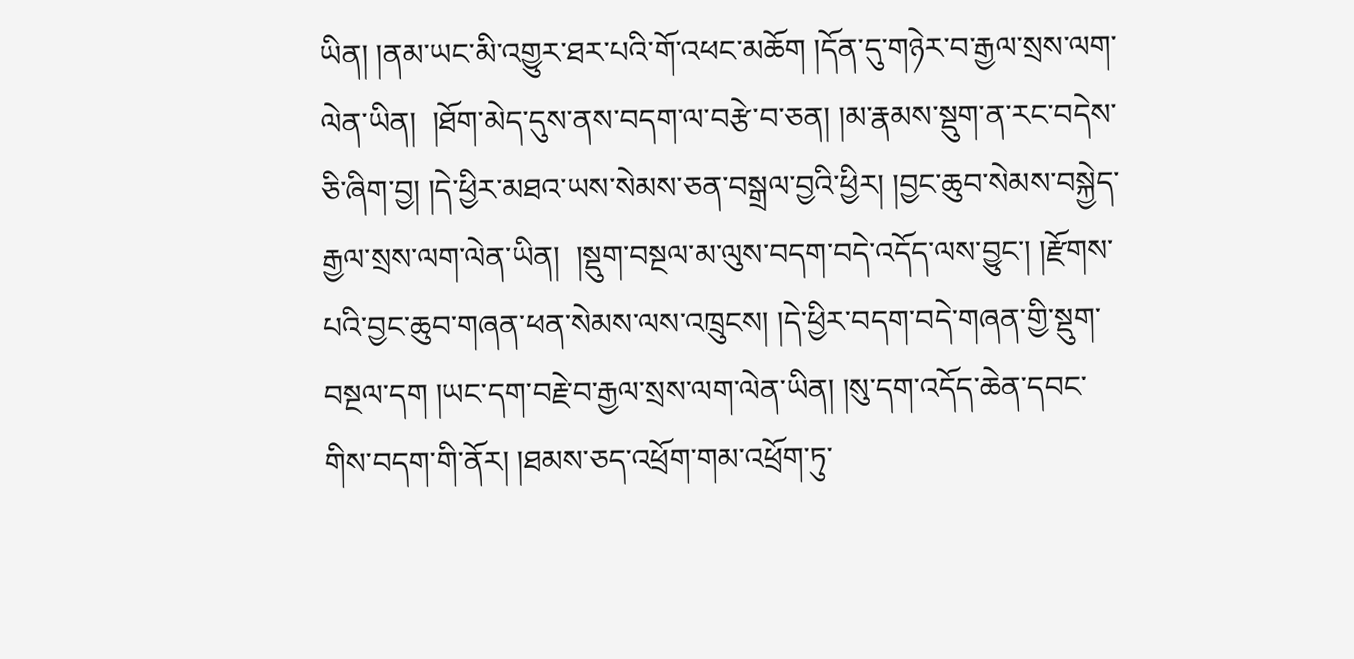ཡིན། །ནམ་ཡང་མི་འགྱུར་ཐར་པའི་གོ་འཕང་མཆོག །དོན་དུ་གཉེར་བ་རྒྱལ་སྲས་ལག་ལེན་ཡིན།  །ཐོག་མེད་དུས་ནས་བདག་ལ་བརྩེ་བ་ཅན། །མ་རྣམས་སྡུག་ན་རང་བདེས་ཅི་ཞིག་བྱ། །དེ་ཕྱིར་མཐའ་ཡས་སེམས་ཅན་བསྒྲལ་བྱའི་ཕྱིར། །བྱང་ཆུབ་སེམས་བསྐྱེད་རྒྱལ་སྲས་ལག་ལེན་ཡིན།  །སྡུག་བསྔལ་མ་ལུས་བདག་བདེ་འདོད་ལས་བྱུང་། །རྫོགས་པའི་བྱང་ཆུབ་གཞན་ཕན་སེམས་ལས་འཁྲུངས། །དེ་ཕྱིར་བདག་བདེ་གཞན་གྱི་སྡུག་བསྔལ་དག །ཡང་དག་བརྗེ་བ་རྒྱལ་སྲས་ལག་ལེན་ཡིན། །སུ་དག་འདོད་ཆེན་དབང་གིས་བདག་གི་ནོར། །ཐམས་ཅད་འཕྲོག་གམ་འཕྲོག་ཏུ་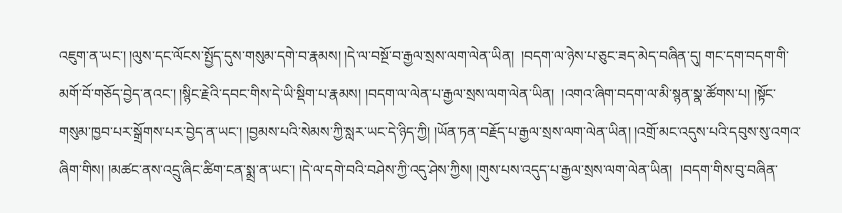འཇུག་ན་ཡང་། །ལུས་དང་ལོངས་སྤྱོད་དུས་གསུམ་དགེ་བ་རྣམས། །དེ་ལ་བསྔོ་བ་རྒྱལ་སྲས་ལག་ལེན་ཡིན།  །བདག་ལ་ཉེས་པ་ཅུང་ཟད་མེད་བཞིན་དུ། གང་དག་བདག་གི་མགོ་བོ་གཅོད་བྱེད་ནའང་། །སྙིང་རྗེའི་དབང་གིས་དེ་ཡི་སྡིག་པ་རྣམས། །བདག་ལ་ལེན་པ་རྒྱལ་སྲས་ལག་ལེན་ཡིན།  །འགའ་ཞིག་བདག་ལ་མི་སྙན་སྣ་ཚོགས་པ། །སྟོང་གསུམ་ཁྱབ་པར་སྒྲོགས་པར་བྱེད་ན་ཡང་། །བྱམས་པའི་སེམས་ཀྱི་སླར་ཡང་དེ་ཉིད་ཀྱི། །ཡོན་ཏན་བརྗོད་པ་རྒྱལ་སྲས་ལག་ལེན་ཡིན། །འགྲོ་མང་འདུས་པའི་དབུས་སུ་འགའ་ཞིག་གིས། །མཚང་ནས་འདྲུ་ཞིང་ཚིག་ངན་སྨྲ་ན་ཡང་། །དེ་ལ་དགེ་བའི་བཤེས་ཀྱི་འདུ་ཤེས་ཀྱིས། །གུས་པས་འདུད་པ་རྒྱལ་སྲས་ལག་ལེན་ཡིན།  །བདག་གིས་བུ་བཞིན་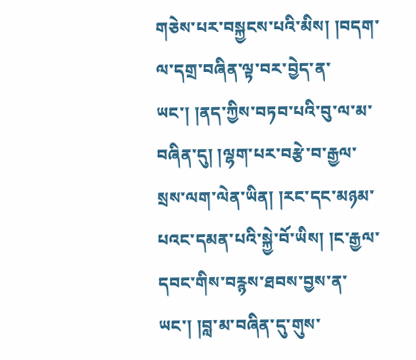གཅེས་པར་བསྐྱངས་པའི་མིས། །བདག་ལ་དགྲ་བཞིན་ལྟ་བར་བྱེད་ན་ཡང་། །ནད་ཀྱིས་བཏབ་པའི་བུ་ལ་མ་བཞིན་དུ། །ལྷག་པར་བརྩེ་བ་རྒྱལ་སྲས་ལག་ལེན་ཡིན། །རང་དང་མཉམ་པའང་དམན་པའི་སྐྱེ་བོ་ཡིས། །ང་རྒྱལ་དབང་གིས་བརྙས་ཐབས་བྱས་ན་ཡང་། །བླ་མ་བཞིན་དུ་གུས་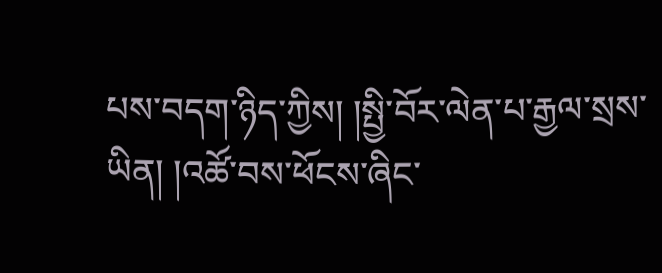པས་བདག་ཉིད་ཀྱིས། །སྤྱི་བོར་ལེན་པ་རྒྱལ་སྲས་ཡིན། །འཚོ་བས་ཕོངས་ཞིང་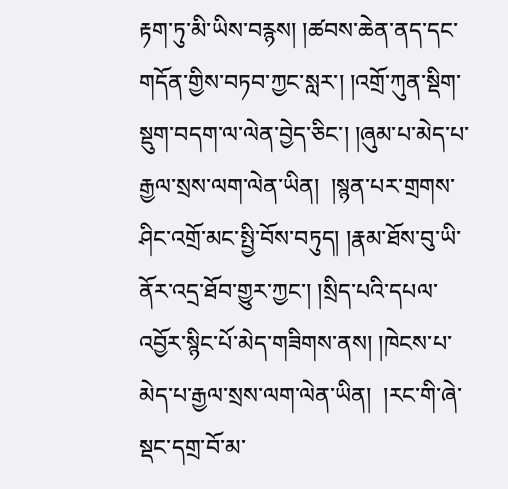རྟག་ཏུ་མི་ཡིས་བརྙས། །ཚབས་ཆེན་ནད་དང་གདོན་གྱིས་བཏབ་ཀྱང་སླར་། །འགྲོ་ཀུན་སྡིག་སྡུག་བདག་ལ་ལེན་བྱེད་ཅིང་། །ཞུམ་པ་མེད་པ་རྒྱལ་སྲས་ལག་ལེན་ཡིན།  །སྙན་པར་གྲགས་ཤིང་འགྲོ་མང་སྤྱི་བོས་བཏུད། །རྣམ་ཐོས་བུ་ཡི་ནོར་འདྲ་ཐོབ་གྱུར་ཀྱང་། །སྲིད་པའི་དཔལ་འབྱོར་སྙིང་པོ་མེད་གཟིགས་ནས། །ཁེངས་པ་མེད་པ་རྒྱལ་སྲས་ལག་ལེན་ཡིན།  །རང་གི་ཞེ་སྡང་དགྲ་བོ་མ་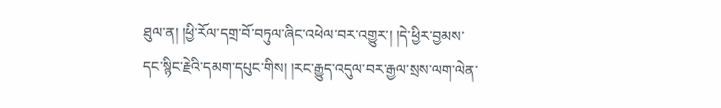ཐུལ་ན། །ཕྱི་རོལ་དགྲ་བོ་བཏུལ་ཞིང་འཕེལ་བར་འགྱུར་། །དེ་ཕྱིར་བྱམས་དང་སྙིང་རྗེའི་དམག་དཔུང་གིས། །རང་རྒྱུད་འདུལ་བར་རྒྱལ་སྲས་ལག་ལེན་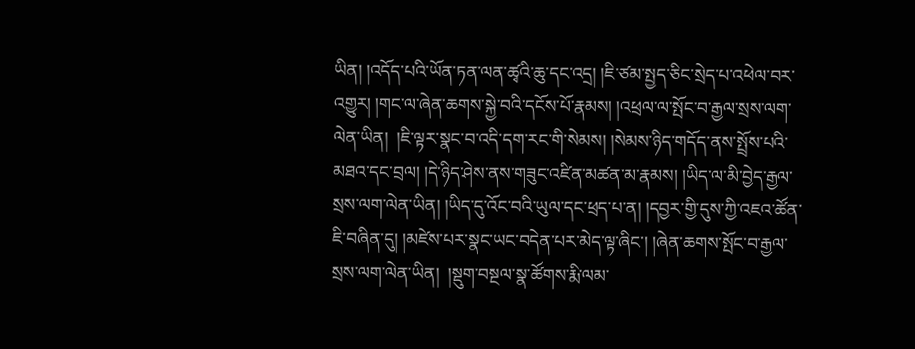ཡིན། །འདོད་པའི་ཡོན་ཏན་ལན་ཚྭའི་ཆུ་དང་འདྲ། །ཇི་ཙམ་སྤྱད་ཅིང་སྲེད་པ་འཕེལ་བར་འགྱུར། །གང་ལ་ཞེན་ཆགས་སྐྱེ་བའི་དངོས་པོ་རྣམས། །འཕྲལ་ལ་སྤོང་བ་རྒྱལ་སྲས་ལག་ལེན་ཡིན།  །ཇི་ལྟར་སྣང་བ་འདི་དག་རང་གི་སེམས། །སེམས་ཉིད་གདོད་ནས་སྤྲོས་པའི་མཐའ་དང་བྲལ། །དེ་ཉིད་ཤེས་ནས་གཟུང་འཛིན་མཚན་མ་རྣམས། །ཡིད་ལ་མི་བྱེད་རྒྱལ་སྲས་ལག་ལེན་ཡིན། །ཡིད་དུ་འོང་བའི་ཡུལ་དང་ཕྲད་པ་ན། །དབྱར་གྱི་དུས་ཀྱི་འཇའ་ཚོན་ཇི་བཞིན་དུ། །མཛེས་པར་སྣང་ཡང་བདེན་པར་མེད་ལྟ་ཞིང་། །ཞེན་ཆགས་སྤོང་བ་རྒྱལ་སྲས་ལག་ལེན་ཡིན།  །སྡུག་བསྔལ་སྣ་ཚོགས་རྨི་ལམ་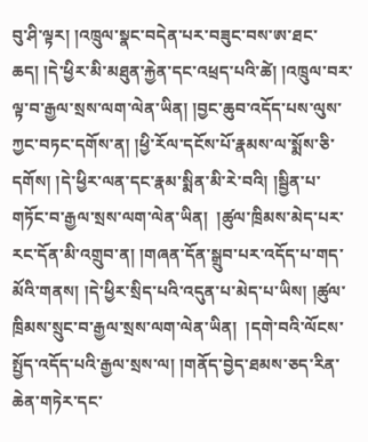བུ་ཤི་ལྟར། །འཁྲུལ་སྣང་བདེན་པར་བཟུང་བས་ཨ་ཐང་ཆད། །དེ་ཕྱིར་མི་མཐུན་རྐྱེན་དང་འཕྲད་པའི་ཚེ། །འཁྲུལ་བར་ལྟ་བ་རྒྱལ་སྲས་ལག་ལེན་ཡིན། །བྱང་ཆུབ་འདོད་པས་ལུས་ཀྱང་བཏང་དགོས་ན། །ཕྱི་རོལ་དངོས་པོ་རྣམས་ལ་སྨོས་ཅི་དགོས། །དེ་ཕྱིར་ལན་དང་རྣམ་སྨིན་མི་རེ་བའི། །སྦྱིན་པ་གཏོང་བ་རྒྱལ་སྲས་ལག་ལེན་ཡིན།  །ཚུལ་ཁྲིམས་མེད་པར་རང་དོན་མི་འགྲུབ་ན། །གཞན་དོན་སྒྲུབ་པར་འདོད་པ་གད་མོའི་གནས། །དེ་ཕྱིར་སྲིད་པའི་འདུན་པ་མེད་པ་ཡིས། །ཚུལ་ཁྲིམས་སྲུང་བ་རྒྱལ་སྲས་ལག་ལེན་ཡིན།  །དགེ་བའི་ལོངས་སྤྱོད་འདོད་པའི་རྒྱལ་སྲས་ལ། །གནོད་བྱེད་ཐམས་ཅད་རིན་ཆེན་གཏེར་དང་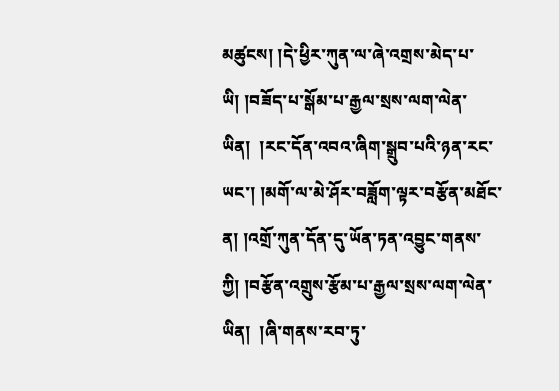མཚུངས། །དེ་ཕྱིར་ཀུན་ལ་ཞེ་འགྲས་མེད་པ་ཡི། །བཟོད་པ་སྒོམ་པ་རྒྱལ་སྲས་ལག་ལེན་ཡིན།  །རང་དོན་འབའ་ཞིག་སྒྲུབ་པའི་ཉན་རང་ཡང་། །མགོ་ལ་མེ་ཤོར་བཟློག་ལྟར་བརྩོན་མཐོང་ན། །འགྲོ་ཀུན་དོན་དུ་ཡོན་ཏན་འབྱུང་གནས་ཀྱི། །བརྩོན་འགྲུས་རྩོམ་པ་རྒྱལ་སྲས་ལག་ལེན་ཡིན།  །ཞི་གནས་རབ་ཏུ་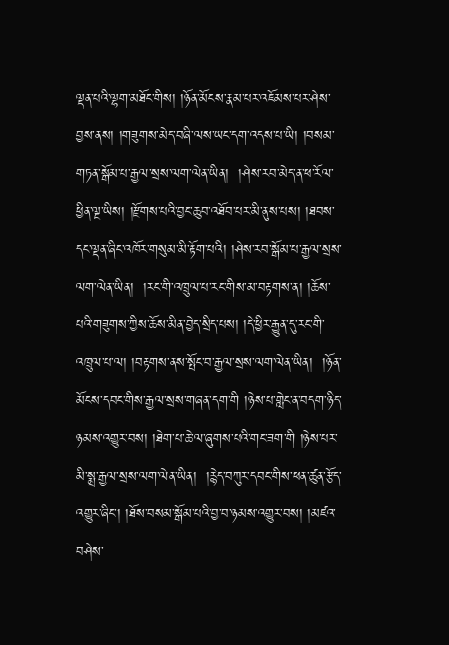ལྡན་པའི་ལྷག་མཐོང་གིས། །ཉོན་མོངས་རྣམ་པར་འཇོམས་པར་ཤེས་བྱས་ནས། །གཟུགས་མེད་བཞི་ལས་ཡང་དག་འདས་པ་ཡི། །བསམ་གཏན་སྒོམ་པ་རྒྱལ་སྲས་ལག་ལེན་ཡིན།  །ཤེས་རབ་མེད་ན་ཕ་རོལ་ཕྱིན་ལྔ་ཡིས། །རྫོགས་པའི་བྱང་ཆུབ་འཐོབ་པར་མི་ནུས་པས། །ཐབས་དང་ལྡན་ཞིང་འཁོར་གསུམ་མི་རྟོག་པའི། །ཤེས་རབ་སྒོམ་པ་རྒྱལ་སྲས་ལག་ལེན་ཡིན།  །རང་གི་འཁྲུལ་པ་རང་གིས་མ་བརྟགས་ན། །ཆོས་པའི་གཟུགས་ཀྱིས་ཆོས་མིན་བྱེད་སྲིད་པས། །དེ་ཕྱིར་རྒྱུན་དུ་རང་གི་འཁྲུལ་པ་ལ། །བརྟགས་ནས་སྤོང་བ་རྒྱལ་སྲས་ལག་ལེན་ཡིན།  །ཉོན་མོངས་དབང་གིས་རྒྱལ་སྲས་གཞན་དག་གི །ཉེས་པ་གླེང་ན་བདག་ཉིད་ཉམས་འགྱུར་བས། །ཐེག་པ་ཆེ་ལ་ཞུགས་པའི་གང་ཟག་གི །ཉེས་པར་མི་སྨྲ་རྒྱལ་སྲས་ལག་ལེན་ཡིན།  །རྙེད་བཀུར་དབང་གིས་ཕན་ཚུན་རྩོད་འགྱུར་ཞིང་། །ཐོས་བསམ་སྒོམ་པའི་བྱ་བ་ཉམས་འགྱུར་བས། །མཛའ་བཤེས་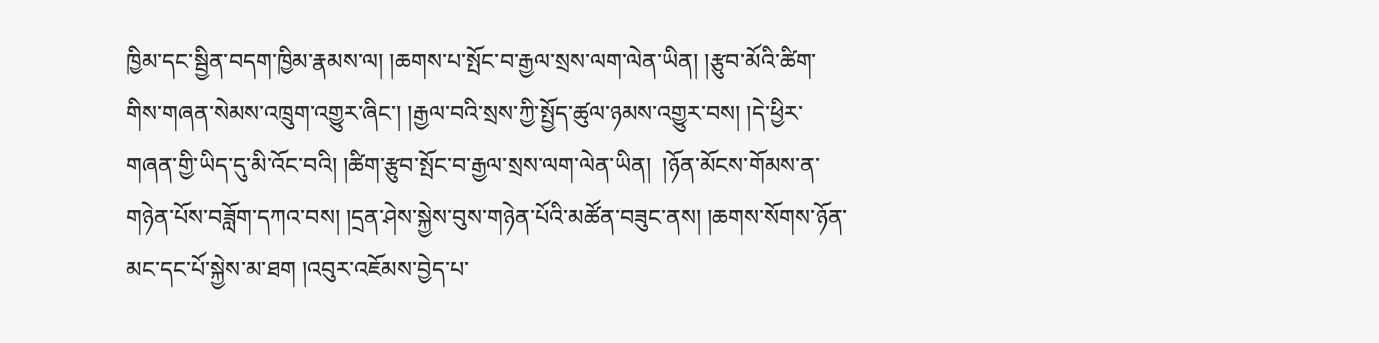ཁྱིམ་དང་སྦྱིན་བདག་ཁྱིམ་རྣམས་ལ། །ཆགས་པ་སྤོང་བ་རྒྱལ་སྲས་ལག་ལེན་ཡིན། །རྩུབ་མོའི་ཚིག་གིས་གཞན་སེམས་འཁྲུག་འགྱུར་ཞིང་། །རྒྱལ་བའི་སྲས་ཀྱི་སྤྱོད་ཚུལ་ཉམས་འགྱུར་བས། །དེ་ཕྱིར་གཞན་གྱི་ཡིད་དུ་མི་འོང་བའི། །ཚིག་རྩུབ་སྤོང་བ་རྒྱལ་སྲས་ལག་ལེན་ཡིན།  །ཉོན་མོངས་གོམས་ན་གཉེན་པོས་བཟློག་དཀའ་བས། །དྲན་ཤེས་སྐྱེས་བུས་གཉེན་པོའི་མཚོན་བཟུང་ནས། །ཆགས་སོགས་ཉོན་མང་དང་པོ་སྐྱེས་མ་ཐག །འབུར་འཇོམས་བྱེད་པ་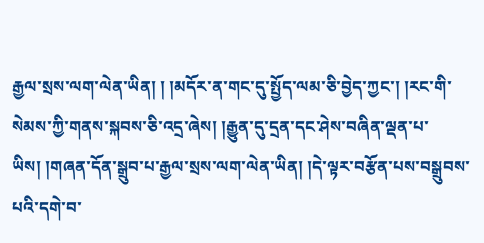རྒྱལ་སྲས་ལག་ལེན་ཡིན། ། །མདོར་ན་གང་དུ་སྤྱོད་ལམ་ཅི་བྱེད་ཀྱང་། །རང་གི་སེམས་ཀྱི་གནས་སྐབས་ཅི་འདྲ་ཞེས། །རྒྱུན་དུ་དྲན་དང་ཤེས་བཞིན་ལྡན་པ་ཡིས། །གཞན་དོན་སྒྲུབ་པ་རྒྱལ་སྲས་ལག་ལེན་ཡིན། །དེ་ལྟར་བརྩོན་པས་བསྒྲུབས་པའི་དགེ་བ་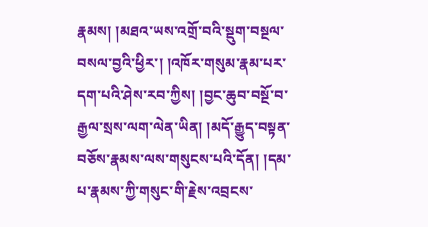རྣམས། །མཐའ་ཡས་འགྲོ་བའི་སྡུག་བསྔལ་བསལ་བྱའི་ཕྱིར་། །འཁོར་གསུམ་རྣམ་པར་དག་པའི་ཤེས་རབ་ཀྱིས། །བྱང་ཆུབ་བསྔོ་བ་རྒྱལ་སྲས་ལག་ལེན་ཡིན། །མདོ་རྒྱུད་བསྟན་བཅོས་རྣམས་ལས་གསུངས་པའི་དོན། །དམ་པ་རྣམས་ཀྱི་གསུང་གི་རྗེས་འབྲངས་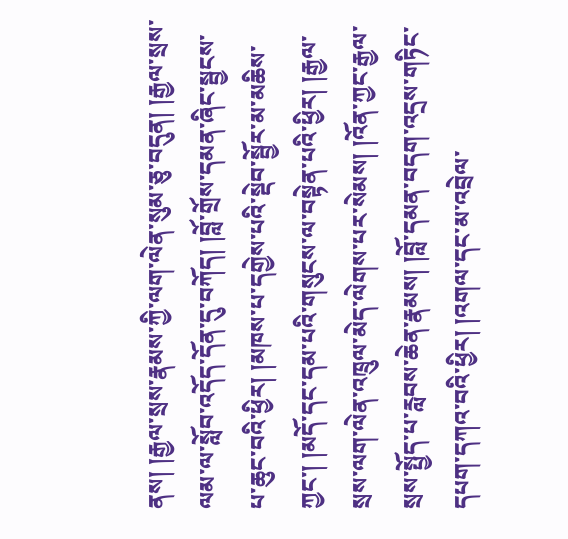ནས། །རྒྱལ་སྲས་རྣམས་ཀྱི་ལག་ལེན་སུམ་ཅུ་བདུན། །རྒྱལ་སྲས་ལམ་ལ་སློབ་འདོད་དོན་དུ་བཀོད། །བློ་གྲོས་དམན་ཞིང་སྦྱངས་པ་ཆུང་བའི་ཕྱིར། །མཁས་པ་དགྱེས་པའི་སྡེབ་སྦྱོར་མ་མཆིས་ཀྱང་། །མདོ་དང་དམ་པའི་གསུངས་ལ་བསྟེན་པའི་ཕྱིར། །རྒྱལ་སྲས་ལག་ལེན་འཁྲུལ་མེད་ལེགས་པར་སེམས། །འོན་ཀྱང་རྒྱལ་སྲས་སྤྱོད་པ་རླབས་ཆེན་རྣམས། །བློ་དམན་བདག་འདྲས་གཏིང་དཔག་དཀའ་བའི་ཕྱིར། །འགལ་དང་མ་འབྲེལ་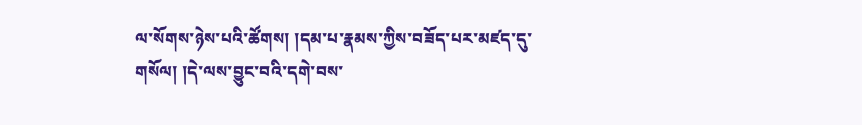ལ་སོགས་ཉེས་པའི་ཚོགས། །དམ་པ་རྣམས་ཀྱིས་བཟོད་པར་མཛད་དུ་གསོལ། །དེ་ལས་བྱུང་བའི་དགེ་བས་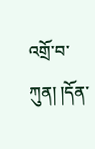འགྲོ་བ་ཀུན། །དོན་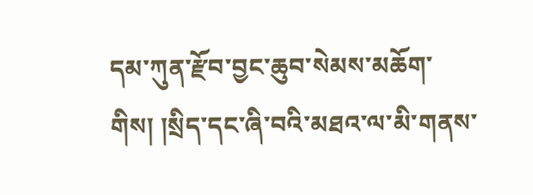དམ་ཀུན་རྫོབ་བྱང་ཆུབ་སེམས་མཆོག་གིས། །སྲིད་དང་ཞི་བའི་མཐའ་ལ་མི་གནས་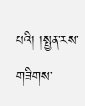པའི། །སྤྱན་རས་གཟིགས་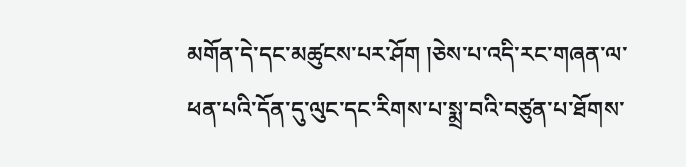མགོན་དེ་དང་མཚུངས་པར་ཤོག །ཅེས་པ་འདི་རང་གཞན་ལ་ཕན་པའི་དོན་དུ་ལུང་དང་རིགས་པ་སྨྲ་བའི་བཙུན་པ་ཐོགས་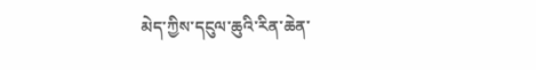མེད་ཀྱིས་དངུལ་ཆུའི་རིན་ཆེན་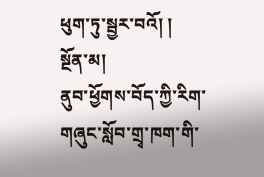ཕུག་ཏུ་སྦྱར་བའོ། །
སྔོན་མ།
ནུབ་ཕྱོགས་བོད་ཀྱི་རིག་གཞུང་སློབ་གྲྭ་ཁག་གི་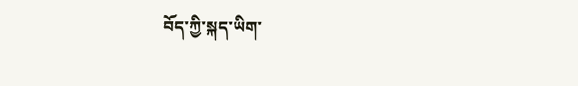བོད་ཀྱི་སྐད་ཡིག་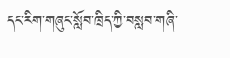དང་རིག་གཞུང་སློབ་ཁྲིད་ཀྱི་བསླབ་གཞི་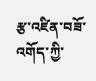རྩ་འཛིན་བཟོ་འགོད་ཀྱི་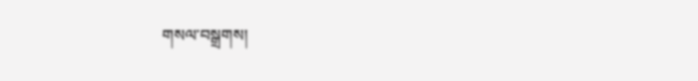གསལ་བསྒྲགས།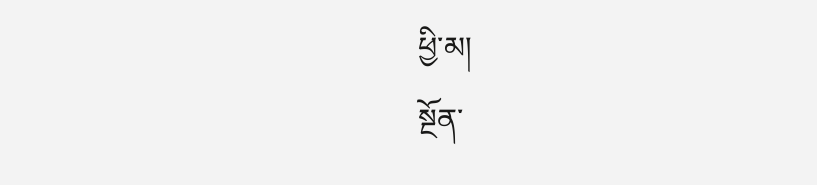ཕྱི་མ།
སྔོན་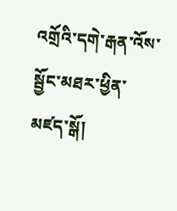འགྲོའི་དགེ་རྒན་འོས་སྦྱོང་མཐར་ཕྱིན་མཛད་སྒོ།